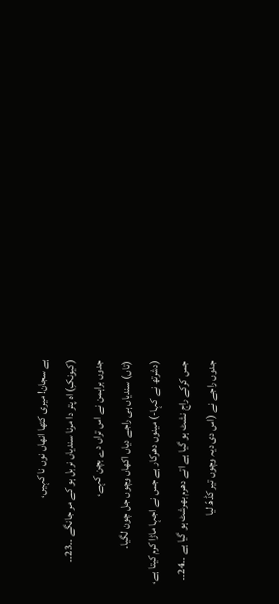ہے سجان! میری کتھا انھاں نوں نا کہیں،
(کیونکِ) اہ پتر دا مرنا سندیاں نربل ہو کے مر جانگے ۔۔23۔۔
جدوں براہمن نے اس تراں دے بچن کہے،
(تاں) سندیاں ہی راجے دیاں اکھاں وچوں جل چون لگیا۔
(دشرتھ نے کہا-) مینوں دھرکار ہے جس نے اجہا ماڑا کرم کیتا ہے،
جس کرکے راج نشٹ ہو گیا ہے اتے دھرم بھرشٹ ہو گیا ہے ۔۔24۔۔
جدوں راجے نے (اس دی دیہ وچوں تیر کڈھّ لیا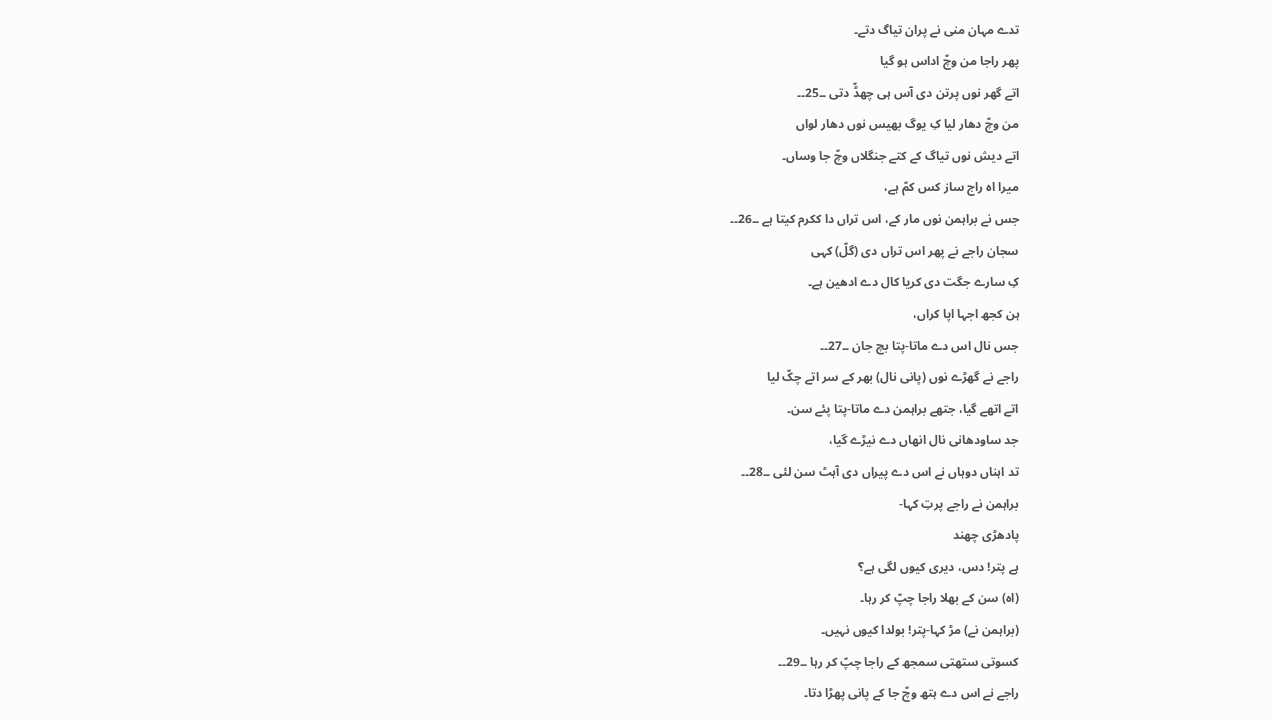تدے مہان منی نے پران تیاگ دتے۔
پھر راجا من وچّ اداس ہو گیا
اتے گھر نوں پرتن دی آس ہی چھڈّ دتی ۔۔25۔۔
من وچّ دھار لیا کِ یوگ بھیس نوں دھار لواں
اتے دیش نوں تیاگ کے کتے جنگلاں وچّ جا وساں۔
میرا اہ راج ساز کس کمّ ہے،
جس نے براہمن نوں مار کے، اس تراں دا ککرم کیتا ہے ۔۔26۔۔
سجان راجے نے پھر اس تراں دی (گلّ) کہی
کِ سارے جگت دی کریا کال دے ادھین ہے۔
ہن کجھ اجہا اپا کراں،
جس نال اس دے ماتا-پتا بچ جان ۔۔27۔۔
راجے نے گھڑے نوں (پانی نال) بھر کے سر اتے چکّ لیا
اتے اتھے گیا، جتھے براہمن دے ماتا-پتا پئے سن۔
جد ساودھانی نال انھاں دے نیڑے گیا،
تد اہناں دوہاں نے اس دے پیراں دی آہٹ سن لئی ۔۔28۔۔
براہمن نے راجے پرتِ کہا-
پادھڑی چھند
ہے پتر! دس، دیری کیوں لگی ہے؟
(اہ) سن کے بھلا راجا چپّ کر رہا۔
(براہمن نے) مڑ کہا-پتر! بولدا کیوں نہیں۔
کسوتی ستھتی سمجھ کے راجا چپّ کر رہا ۔۔29۔۔
راجے نے اس دے ہتھ وچّ جا کے پانی پھڑا دتا۔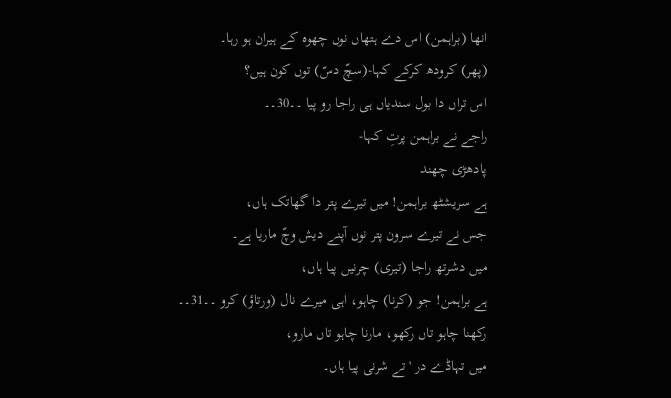انھا (براہمن) اس دے ہتھاں نوں چھوہ کے ہیران ہو رہا۔
(پھر) کرودھ کرکے کہا-(سچّ دسّ) توں کون ہیں؟
اس تراں دا بول سندیاں ہی راجا رو پیا ۔۔30۔۔
راجے نے براہمن پرتِ کہا-
پادھڑی چھند
ہے سریشٹھ براہمن! میں تیرے پتر دا گھاتک ہاں،
جس نے تیرے سرون پتر نوں آپنے دیش وچّ ماریا ہے۔
میں دشرتھ راجا (تیری) چرنیں پیا ہاں،
ہے براہمن! جو (کرنا) چاہو، اہی میرے نال (ورتاؤ) کرو ۔۔31۔۔
رکھنا چاہو تاں رکھو، مارنا چاہو تاں مارو،
میں تہاڈے در 'تے شرنی پیا ہاں۔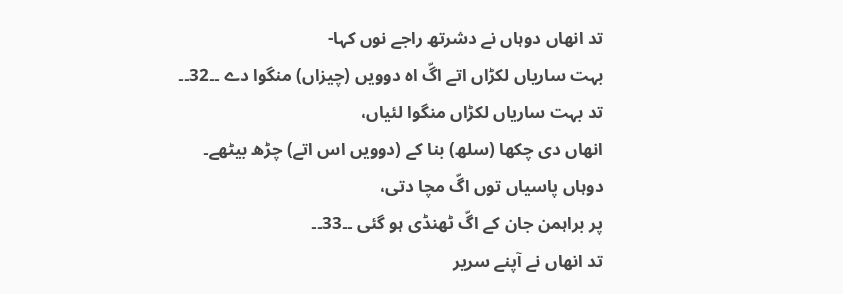تد انھاں دوہاں نے دشرتھ راجے نوں کہا-
بہت ساریاں لکڑاں اتے اگّ اہ دوویں (چیزاں) منگوا دے ۔۔32۔۔
تد بہت ساریاں لکڑاں منگوا لئیاں،
انھاں دی چکھا (سلھ) بنا کے (دوویں اس اتے) چڑھ بیٹھے۔
دوہاں پاسیاں توں اگّ مچا دتی،
پر براہمن جان کے اگّ ٹھنڈی ہو گئی ۔۔33۔۔
تد انھاں نے آپنے سریر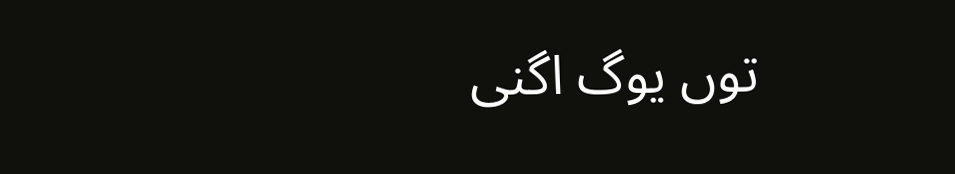توں یوگ اگنی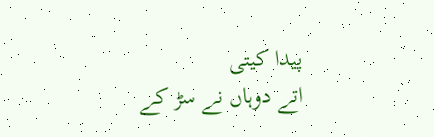پیدا کیتی
اتے دوہاں نے سڑ کے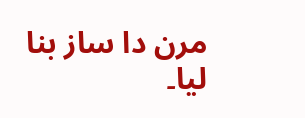مرن دا ساز بنا لیا۔